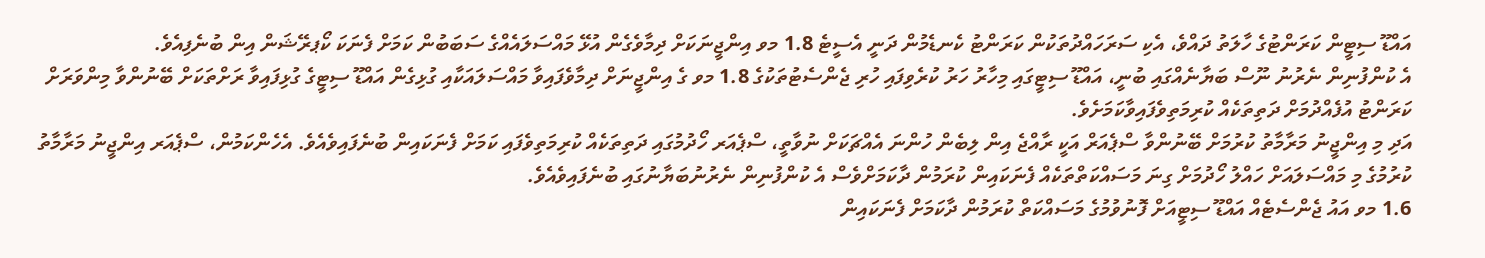އައްޑޫ ސިޓީން ކަރަންޓުގެ ހާލަތު ދައްވެ، އެކި ސަރަހައްދުތަކުން ކަރަންޓު ކެނޑެމުން ދަނީ އެސީޓެ 1.8 މވ އިންޖީނަކަށް ދިމާވެގެން އުޅޭ މައްސަލައެއްގެ ސަބަބުން ކަމަށް ފެނަކަ ކޯޕރޭޝަން އިން ބުނެފިއެވެ.
އެ ކުންފުނިން ނެރުނު ނޫސް ބަޔާނެއްގައި ބުނީ، އައްޑޫ ސިޓީގައި މިހާރު ހަރު ކުރެވިފައި ހުރި ޖެންސެޓުތަކުގެ 1.8 މވ ގެ އިންޖީނަށް ދިމާވެފައިވާ މައްސަލައަކާއި ގުޅިގެން އައްޑޫ ސިޓީގެ ގުޅިފައިވާ ރަށްތަކަށް ބޭނުންވާ މިންވަރަށް ކަރަންޓު އުފެއްދުމަށް ދަތިތަކެއް ކުރިމަތިވެފައިވާކަމަށެވެ.
އަދި މި އިންޖީނު މަރާމާތު ކުރުމަށް ބޭނުންވާ ސްޕެއަރް އަކީ ރާއްޖެ އިން ލިބެން ހުންނަ އެއްޗަކަށް ނުވާތީ، ސްޕެއަރ ހޯދުމުގައި ދަތިތަކެއް ކުރިމަތިވެފައި ކަމަށް ފެނަކައިން ބުނެފައިވެއެވެ. އެހެންކަމުން، ސްޕެއަރ އިންޖީނު މަރާމާތު ކުރުމުގެ މި މައްސަލައަށް ހައްލު ހޯދުމަށް ގިނަ މަސައްކަތްތަކެއް ފެނަކައިން ކުރަމުން ދާކަމަށްވެސް އެ ކުންފުނިން ނެރުނުބަޔާނުގައި ބުނެފައިވެއެވެ.
1.6 މވ އައު ޖެންސެޓެއް އައްޑޫ ސިޓީއަށް ފޮނުވުމުގެ މަސައްކަތް ކުރަމުން ދާކަމަށް ފެނަކައިން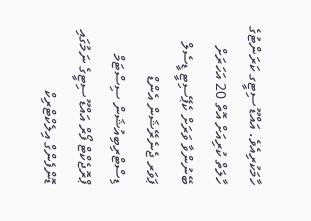ހާމަކުރިއެވެ. އައްޑޫ ސިޓީގ ކަރަންޓުގެ ހާލަތް ކުރިއަށް އޮތް 20 އަހަރަށް ބޭނުންވާ ވަރަށް ކެޕޭސިޓީ ޑީސެލް ޕަވަރ ޖެނެރޭޝަން އެންޑް ޑިސްޓްރިބިއުޝަން ސިސްޓަމް ޕްރޮޖެކްޓް ފޯރް އައްޑޫ ސިޓީގެ ނަމުގައި ޑޮންފެންގް އިލެކްޓްރިކް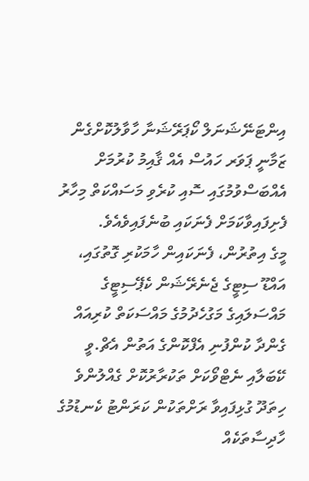އިންޓަނޭޝަނަލް ކޯޕަރޭޝަނާ ހާވާލުކޮށްގެން ޒަމާނީ ޕަވަރ ހައުސް އެއް ޤާއިމު ކުރުމަށް އެއްބަސްވުމުގައި ސޮއި ކުރެވި މަސައްކަތް މިހާރު ފެށިފައިވާކަމަށް ފެނަކައި ބުނެފައިވެއެވެ.
މީގެ އިތުރުން، ފެނަކައިން ހާމަކުރި ގޮތުގައި، އައްޑޫ ސިޓީގެ ޖެނެރޭޝަން ކެޕޭސިޓީގެ މައްސަލައިގެ މަގުހެދުމުގެ މައްސަކަތް ކުރިއައް ގެންދާ ކުންފުނި އެފްކޮންގެ އަތުން އެޗް.ވީ ކޭބަލާއި ނެޓްވޯކަށް ތަކުރާރުކޮށް ގެއްލުންވެ ހިތަދޫ ގުޅިފައިވާ ރަށްތަކުން ކަރަންޓު ކެނޑުމުގެ ހާދިސާތަކެއް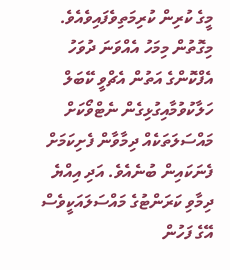މީގެ ކުރިން ކުރިމަތިވެފައިވެއެވެ.
މިގޮތުން މިމަހު އެއްވަނަ ދުވަހު އެފްކޮންގެ އަތުން އެޗްވީ ކޭބަލް ހަލާކުވުމާއިގުޅިގެން ނެޓްވޯކަށް މައްސަލަތަކެއް ދިމާވާން ފެށިކަމަށް ފެނަކައިން ބުނެއެވެ. އަދި އިއްޔެ ދިމާވި ކަރަންޓުގެ މައްސަލައަކީވެސް އޭގެ ފަހުން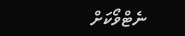ނެޓްވޯކަށް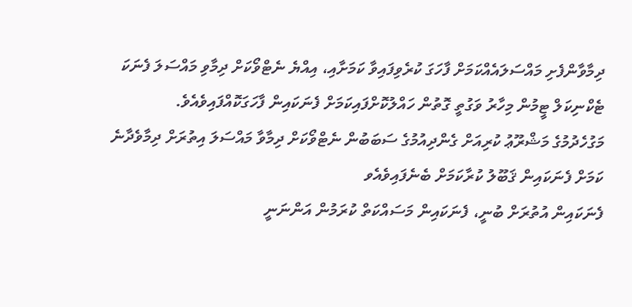ދިމާވާންފެށި މައްސަލައެއްކަމަށް ފާހަގަ ކުރެވިފައިވާ ކަމަށާއި، އިއްޔެ ނެޓްވޯކަށް ދިމާވި މައްސަލަ ފެނަކަ ޓެކްނިކަލް ޓީމުން މިހާރު ވަގުތީ ގޮތުން ހައްލުކޮށްފައިކަމަށް ފެނަކައިން ފާހަގަކޮއްފައިވެއެވެ.
މަގުހެދުމުގެ މަޝްރޫޢު ކުރިއަށް ގެންދިއުމުގެ ސަބަބުން ނެޓްވޯކަށް ދިމާވާ މައްސަލަ އިތުރަށް ދިމާވެދާނެ ކަމަށް ފެނަކައިން ޤަބޫލު ކުރާކަމަށް ބެނެފައިވެއެވ
ފެނަކައިން އުތުރަށް ބުނީ، ފެނަކައިން މަސައްކަތް ކުރަމުން އަންނަނީ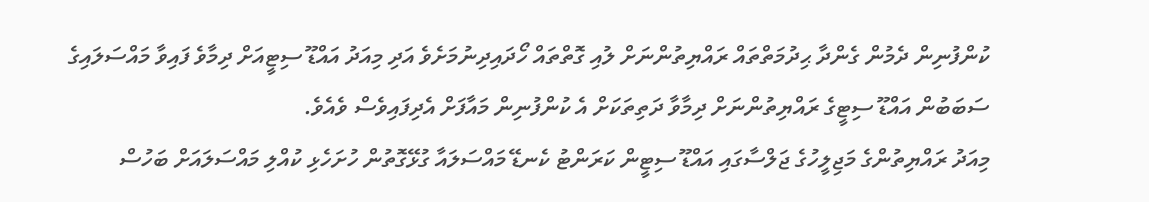ކުންފުނިން ދެމުން ގެންދާ ޙިދުމަތްތައް ރައްޔިތުންނަށް ލުއި ގޮތްތައް ހޯދައިދިނުމަށެވެ އަދި މިއަދު އައްޑޫ ސިޓީއަށް ދިމާވެ ފައިވާ މައްސަލައިގެ ސަބަބުން އައްޑޫ ސިޓީގެ ރައްޔިތުންނަށް ދިމާވާ ދަތިތަކަށް އެ ކުންފުނިން މައާފަށް އެދިފައިވެސް ވެއެވެ.
މިއަދު ރައްޔިތުންގެ މަޖިލީހުގެ ޖަލްސާގައި އައްޑޫ ސިޓީން ކަރަންޓު ކެނޑޭ މައްސަލައާ ގުޅޭގޮތުން ހުށަހެޅި ކުއްލި މައްސަލައަށް ބަހުސް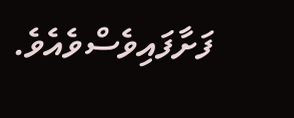ފަށާފައިވެސްވެއެވެ.